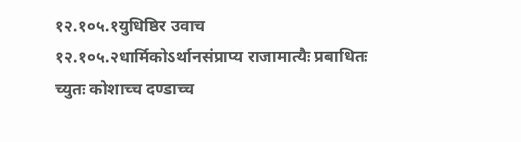१२.१०५.१युधिष्ठिर उवाच
१२.१०५.२धार्मिकोऽर्थानसंप्राप्य राजामात्यैः प्रबाधितः
च्युतः कोशाच्च दण्डाच्च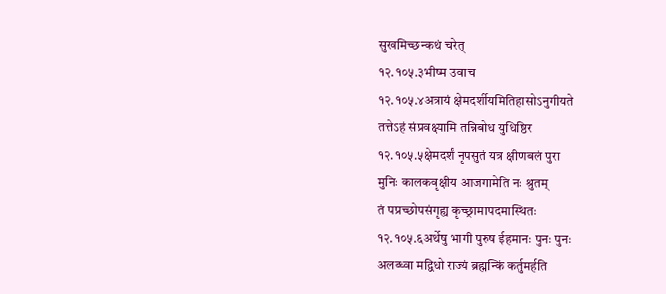सुखमिच्छन्कथं चरेत्
१२.१०५.३भीष्म उवाच
१२.१०५.४अत्रायं क्षेमदर्शीयमितिहासोऽनुगीयते
तत्तेऽहं संप्रवक्ष्यामि तन्निबोध युधिष्ठिर
१२.१०५.५क्षेमदर्शं नृपसुतं यत्र क्षीणबलं पुरा
मुनिः कालकवृक्षीय आजगामेति नः श्रुतम्
तं पप्रच्छोपसंगृह्य कृच्छ्रामापदमास्थितः
१२.१०५.६अर्थेषु भागी पुरुष ईहमानः पुनः पुनः
अलब्ध्वा मद्विधो राज्यं ब्रह्मन्किं कर्तुमर्हति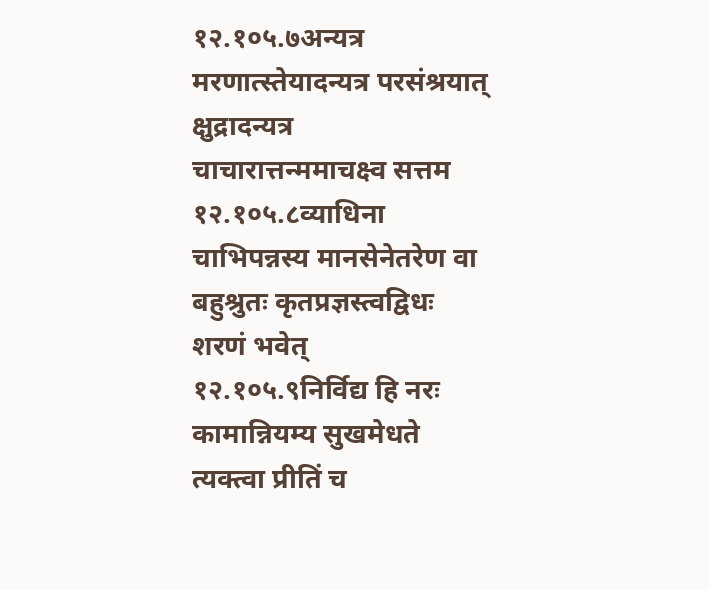१२.१०५.७अन्यत्र मरणात्स्तेयादन्यत्र परसंश्रयात्
क्षुद्रादन्यत्र चाचारात्तन्ममाचक्ष्व सत्तम
१२.१०५.८व्याधिना चाभिपन्नस्य मानसेनेतरेण वा
बहुश्रुतः कृतप्रज्ञस्त्वद्विधः शरणं भवेत्
१२.१०५.९निर्विद्य हि नरः कामान्नियम्य सुखमेधते
त्यक्त्वा प्रीतिं च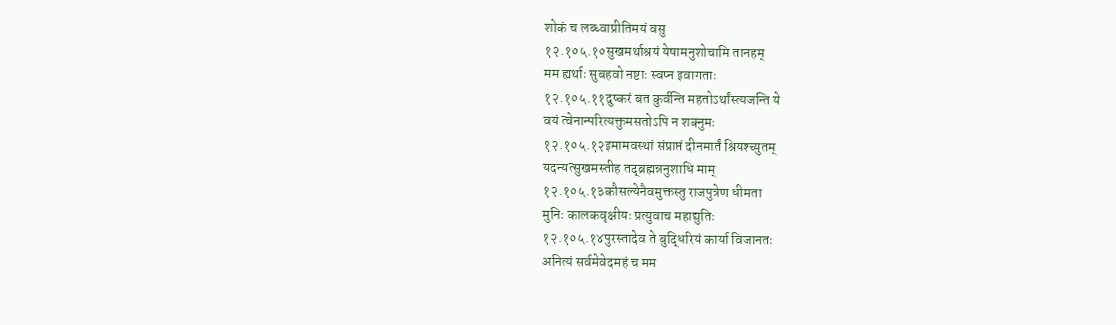शोकं च लब्ध्वाप्रीतिमयं वसु
१२.१०५.१०सुखमर्थाश्रयं येषामनुशोचामि तानहम्
मम ह्यर्थाः सुबहवो नष्टाः स्वप्न इवागताः
१२.१०५.११दुष्करं बत कुर्वन्ति महतोऽर्थांस्त्यजन्ति ये
वयं त्वेनान्परित्यक्तुमसतोऽपि न शक्नुमः
१२.१०५.१२इमामवस्थां संप्राप्तं दीनमार्तं श्रियश्च्युतम्
यदन्यत्सुखमस्तीह तद्ब्रह्मन्ननुशाधि माम्
१२.१०५.१३कौसल्येनैवमुक्तस्तु राजपुत्रेण धीमता
मुनिः कालकवृक्षीयः प्रत्युवाच महाद्युतिः
१२.१०५.१४पुरस्तादेव ते बुद्धिरियं कार्या विजानतः
अनित्यं सर्वमेवेदमहं च मम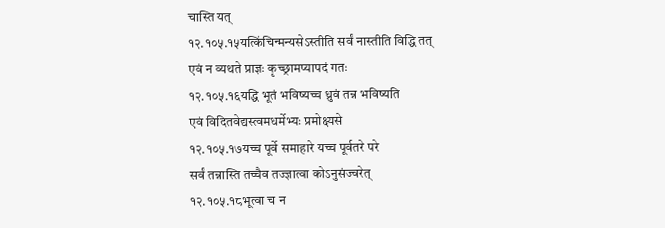चास्ति यत्
१२.१०५.१५यत्किंचिन्मन्यसेऽस्तीति सर्वं नास्तीति विद्धि तत्
एवं न व्यथते प्राज्ञः कृच्छ्रामप्यापदं गतः
१२.१०५.१६यद्धि भूतं भविष्यच्च ध्रुवं तन्न भविष्यति
एवं विदितवेद्यस्त्वमधर्मेभ्यः प्रमोक्ष्यसे
१२.१०५.१७यच्च पूर्वे समाहारे यच्च पूर्वतरे परे
सर्वं तन्नास्ति तच्चैव तज्ज्ञात्वा कोऽनुसंज्वरेत्
१२.१०५.१८भूत्वा च न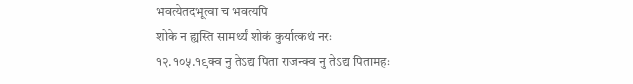भवत्येतदभूत्वा च भवत्यपि
शोके न ह्यस्ति सामर्थ्यं शोकं कुर्यात्कथं नरः
१२.१०५.१९क्व नु तेऽद्य पिता राजन्क्व नु तेऽद्य पितामहः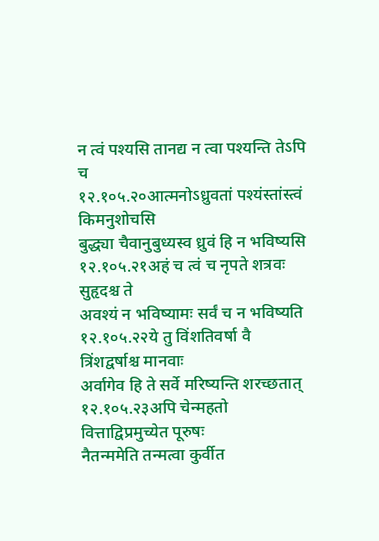न त्वं पश्यसि तानद्य न त्वा पश्यन्ति तेऽपि च
१२.१०५.२०आत्मनोऽध्रुवतां पश्यंस्तांस्त्वं किमनुशोचसि
बुद्ध्या चैवानुबुध्यस्व ध्रुवं हि न भविष्यसि
१२.१०५.२१अहं च त्वं च नृपते शत्रवः सुहृदश्च ते
अवश्यं न भविष्यामः सर्वं च न भविष्यति
१२.१०५.२२ये तु विंशतिवर्षा वै त्रिंशद्वर्षाश्च मानवाः
अर्वागेव हि ते सर्वे मरिष्यन्ति शरच्छतात्
१२.१०५.२३अपि चेन्महतो वित्ताद्विप्रमुच्येत पूरुषः
नैतन्ममेति तन्मत्वा कुर्वीत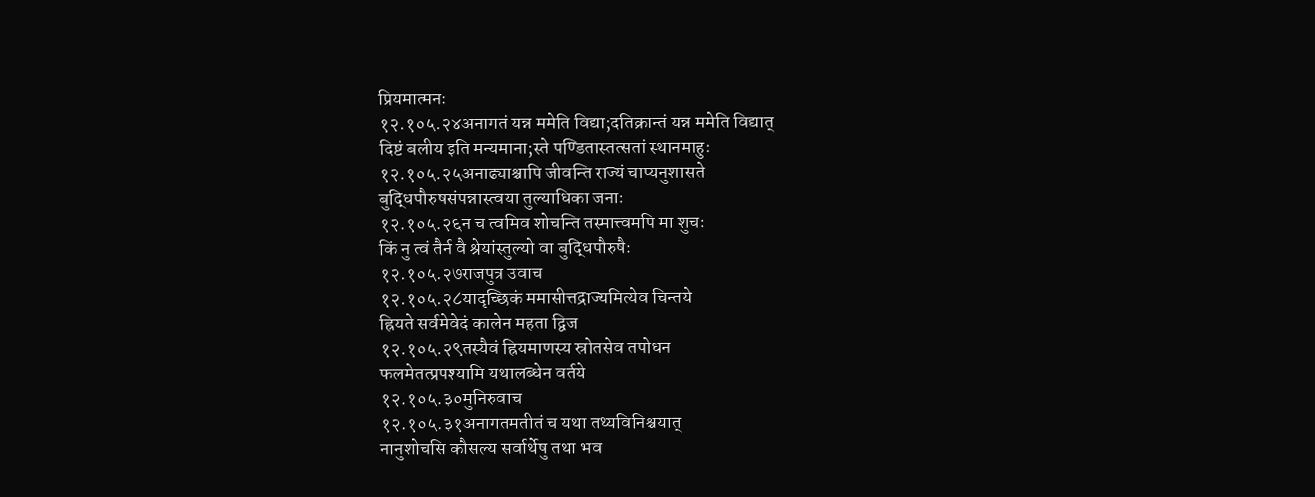प्रियमात्मनः
१२.१०५.२४अनागतं यन्न ममेति विद्या;दतिक्रान्तं यन्न ममेति विद्यात्
दिष्टं बलीय इति मन्यमाना;स्ते पण्डितास्तत्सतां स्थानमाहुः
१२.१०५.२५अनाढ्याश्चापि जीवन्ति राज्यं चाप्यनुशासते
बुद्धिपौरुषसंपन्नास्त्वया तुल्याधिका जनाः
१२.१०५.२६न च त्वमिव शोचन्ति तस्मात्त्वमपि मा शुचः
किं नु त्वं तैर्न वै श्रेयांस्तुल्यो वा बुद्धिपौरुषैः
१२.१०५.२७राजपुत्र उवाच
१२.१०५.२८यादृच्छिकं ममासीत्तद्राज्यमित्येव चिन्तये
ह्रियते सर्वमेवेदं कालेन महता द्विज
१२.१०५.२९तस्यैवं ह्रियमाणस्य स्रोतसेव तपोधन
फलमेतत्प्रपश्यामि यथालब्धेन वर्तये
१२.१०५.३०मुनिरुवाच
१२.१०५.३१अनागतमतीतं च यथा तथ्यविनिश्चयात्
नानुशोचसि कौसल्य सर्वार्थेषु तथा भव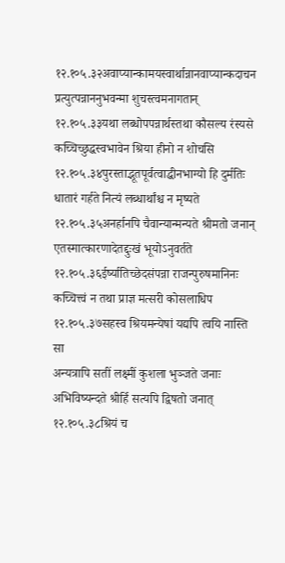१२.१०५.३२अवाप्यान्कामयस्वार्थान्नानवाप्यान्कदाचन
प्रत्युत्पन्नाननुभवन्मा शुचस्त्वमनागतान्
१२.१०५.३३यथा लब्धोपपन्नार्थस्तथा कौसल्य रंस्यसे
कच्चिच्छुद्धस्वभावेन श्रिया हीनो न शोचसि
१२.१०५.३४पुरस्ताद्भूतपूर्वत्वाद्धीनभाग्यो हि दुर्मतिः
धातारं गर्हते नित्यं लब्धार्थांश्च न मृष्यते
१२.१०५.३५अनर्हानपि चैवान्यान्मन्यते श्रीमतो जनान्
एतस्मात्कारणादेतद्दुःखं भूयोऽनुवर्तते
१२.१०५.३६ईर्ष्यातिच्छेदसंपन्ना राजन्पुरुषमानिनः
कच्चित्त्वं न तथा प्राज्ञ मत्सरी कोसलाधिप
१२.१०५.३७सहस्व श्रियमन्येषां यद्यपि त्वयि नास्ति सा
अन्यत्रापि सतीं लक्ष्मीं कुशला भुञ्जते जनाः
अभिविष्यन्दते श्रीर्हि सत्यपि द्विषतो जनात्
१२.१०५.३८श्रियं च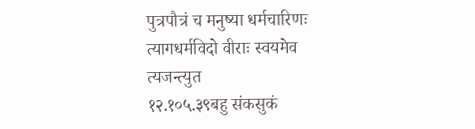पुत्रपौत्रं च मनुष्या धर्मचारिणः
त्यागधर्मविदो वीराः स्वयमेव त्यजन्त्युत
१२.१०५.३९बहु संकसुकं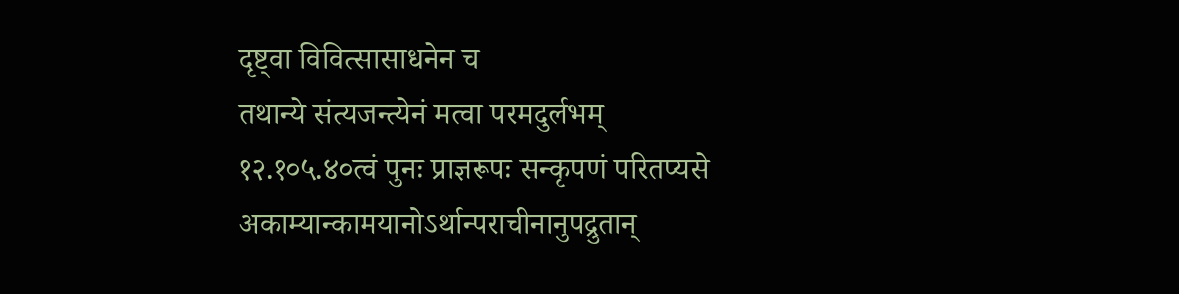दृष्ट्वा विवित्सासाधनेन च
तथान्ये संत्यजन्त्येनं मत्वा परमदुर्लभम्
१२.१०५.४०त्वं पुनः प्राज्ञरूपः सन्कृपणं परितप्यसे
अकाम्यान्कामयानोऽर्थान्पराचीनानुपद्रुतान्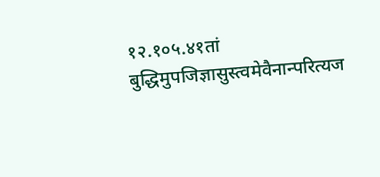१२.१०५.४१तां बुद्धिमुपजिज्ञासुस्त्वमेवैनान्परित्यज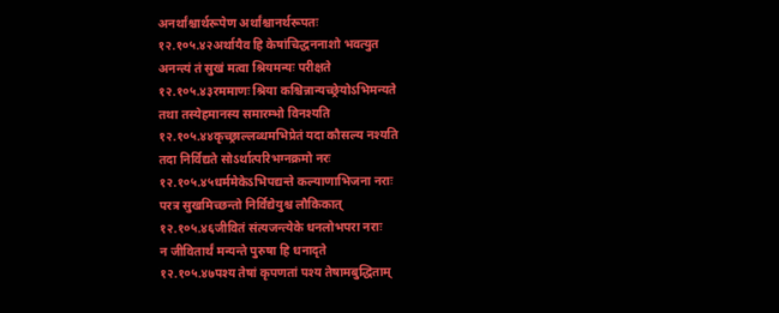अनर्थांश्चार्थरूपेण अर्थांश्चानर्थरूपतः
१२.१०५.४२अर्थायैव हि केषांचिद्धननाशो भवत्युत
अनन्त्यं तं सुखं मत्वा श्रियमन्यः परीक्षते
१२.१०५.४३रममाणः श्रिया कश्चिन्नान्यच्छ्रेयोऽभिमन्यते
तथा तस्येहमानस्य समारम्भो विनश्यति
१२.१०५.४४कृच्छ्राल्लब्धमभिप्रेतं यदा कौसल्य नश्यति
तदा निर्विद्यते सोऽर्थात्परिभग्नक्रमो नरः
१२.१०५.४५धर्ममेकेऽभिपद्यन्ते कल्याणाभिजना नराः
परत्र सुखमिच्छन्तो निर्विद्येयुश्च लौकिकात्
१२.१०५.४६जीवितं संत्यजन्त्येके धनलोभपरा नराः
न जीवितार्थं मन्यन्ते पुरुषा हि धनादृते
१२.१०५.४७पश्य तेषां कृपणतां पश्य तेषामबुद्धिताम्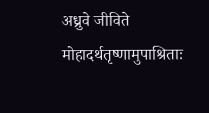अध्रुवे जीविते मोहादर्थतृष्णामुपाश्रिताः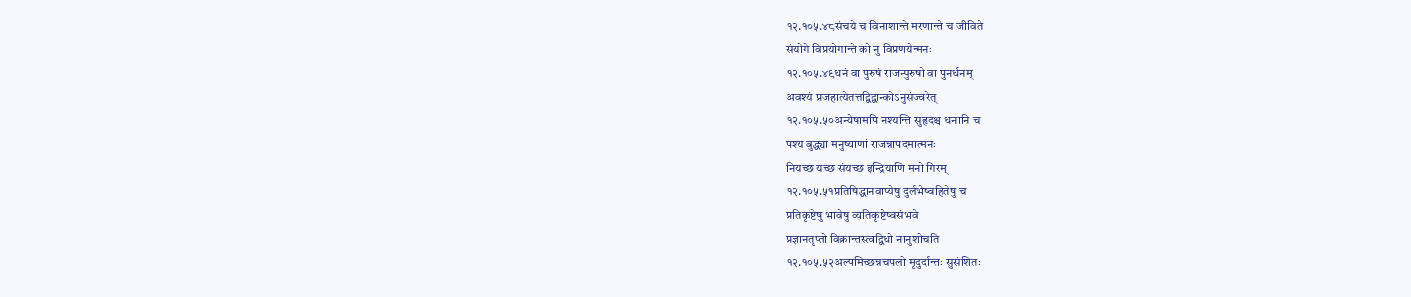१२.१०५.४८संचये च विनाशान्ते मरणान्ते च जीविते
संयोगे विप्रयोगान्ते को नु विप्रणयेन्मनः
१२.१०५.४९धनं वा पुरुषं राजन्पुरुषो वा पुनर्धनम्
अवश्यं प्रजहात्येतत्तद्विद्वान्कोऽनुसंज्वरेत्
१२.१०५.५०अन्येषामपि नश्यन्ति सुहृदश्च धनानि च
पश्य बुद्ध्या मनुष्याणां राजन्नापदमात्मनः
नियच्छ यच्छ संयच्छ इन्द्रियाणि मनो गिरम्
१२.१०५.५१प्रतिषिद्धानवाप्येषु दुर्लभेष्वहितेषु च
प्रतिकृष्टेषु भावेषु व्यतिकृष्टेष्वसंभवे
प्रज्ञानतृप्तो विक्रान्तस्त्वद्विधो नानुशोचति
१२.१०५.५२अल्पमिच्छन्नचपलो मृदुर्दान्तः सुसंशितः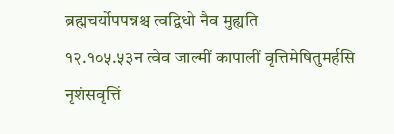ब्रह्मचर्योपपन्नश्च त्वद्विधो नैव मुह्यति
१२.१०५.५३न त्वेव जाल्मीं कापालीं वृत्तिमेषितुमर्हसि
नृशंसवृत्तिं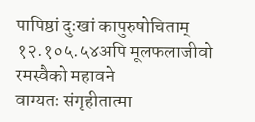पापिष्ठां दुःखां कापुरुषोचिताम्
१२.१०५.५४अपि मूलफलाजीवो रमस्वैको महावने
वाग्यतः संगृहीतात्मा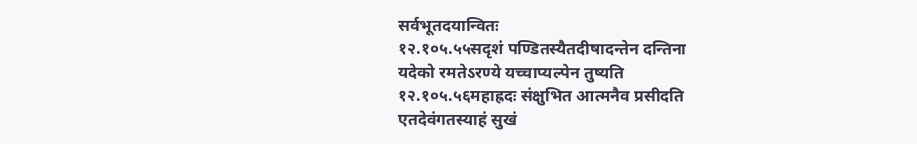सर्वभूतदयान्वितः
१२.१०५.५५सदृशं पण्डितस्यैतदीषादन्तेन दन्तिना
यदेको रमतेऽरण्ये यच्चाप्यल्पेन तुष्यति
१२.१०५.५६महाह्रदः संक्षुभित आत्मनैव प्रसीदति
एतदेवंगतस्याहं सुखं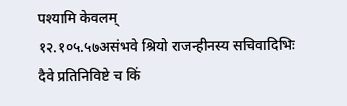पश्यामि केवलम्
१२.१०५.५७असंभवे श्रियो राजन्हीनस्य सचिवादिभिः
दैवे प्रतिनिविष्टे च किं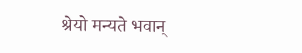श्रेयो मन्यते भवान्